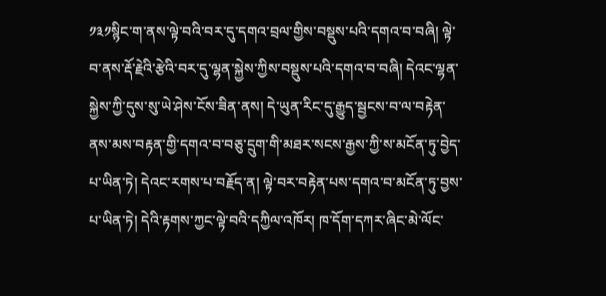༡༣༡སྙིང་ག་ནས་ལྟེ་བའི་བར་དུ་དགའ་བྲལ་གྱིས་བསྡུས་པའི་དགའ་བ་བཞི། ལྟེ་བ་ནས་རྡོ་རྗེའི་རྩེའི་བར་དུ་ལྷན་སྐྱེས་ཀྱིས་བསྡུས་པའི་དགའ་བ་བཞི། དེའང་ལྷན་སྐྱེས་ཀྱི་དུས་སུ་ཡེ་ཤེས་ངོས་ཟིན་ནས། དེ་ཡུན་རིང་དུ་རྒྱུད་སྦྱངས་བ་ལ་བརྟེན་ནས་མས་བརྟན་གྱི་དགའ་བ་བཅུ་དྲུག་གི་མཐར་སངས་རྒྱས་ཀྱི་ས་མངོན་ཏུ་བྱེད་པ་ཡིན་ཏེ། དེའང་རགས་པ་བརྗོད་ན། ལྟེ་བར་བརྟེན་པས་དགའ་བ་མངོན་ཏུ་བྱས་པ་ཡིན་ཏེ། དེའི་རྟགས་ཀྱང་ལྟེ་བའི་དཀྱིལ་འཁོར། ཁ་དོག་དཀར་ཞིང་མེ་ལོང་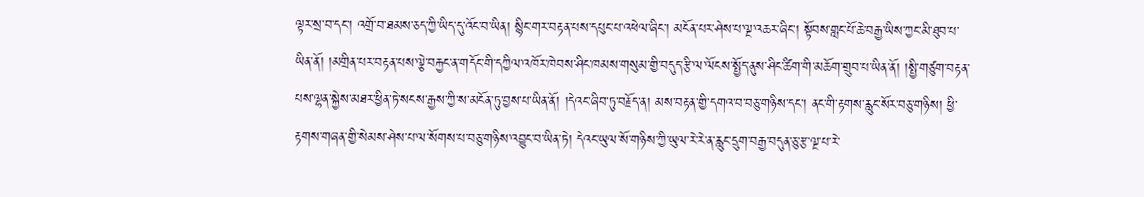ལྟར་སྲ་བ་དང་། འགྲོ་བ་ཐམས་ཅད་ཀྱི་ཡིད་དུ་འོང་བ་ཡིན། སྙིང་གར་བརྟན་པས་དཔུང་པ་འཕེལ་ཞིང་། མངོན་པར་ཤེས་པ་ལྔ་འཆར་ཞིང་། སྟོབས་གླང་པོ་ཆེ་བརྒྱ་ཡིས་ཀྱང་མི་ཐུབ་པ་ཡིན་ནོ། །མགྲིན་པར་བརྟན་པས་ལྕེ་བརྐྱང་ན་གདོང་གི་དཀྱིལ་འཁོར་ཁེབས་ཤིང་ཁམས་གསུམ་གྱི་བདུད་རྩི་ལ་ལོངས་སྤྱོད་ནུས་ཤིང་ཚིག་གི་མཆོག་གྲུབ་པ་ཡིན་ནོ། །སྤྱི་གཙུག་བརྟན་པས་ལྷན་སྐྱེས་མཐར་ཕྱིན་ཏེ་སངས་རྒྱས་ཀྱི་ས་མངོན་ཏུ་བྱས་པ་ཡིན་ནོ། །དེའང་ཞིབ་ཏུ་བརྗོད་ན། མས་བརྟན་གྱི་དགའ་བ་བཅུ་གཉིས་དང་། ནང་གི་རྟགས་རླུང་སོར་བཅུ་གཉིས། ཕྱི་རྟགས་གཞན་གྱི་སེམས་ཤེས་པ་ལ་སོགས་པ་བཅུ་གཉིས་འབྱུང་བ་ཡིན་ཏེ། དེའང་ཡུལ་སོ་གཉིས་ཀྱི་ཡུལ་རེ་རེ་ན་རླུང་དྲུག་བརྒྱ་བདུན་ཅུ་རྩ་ལྔ་པ་རེ་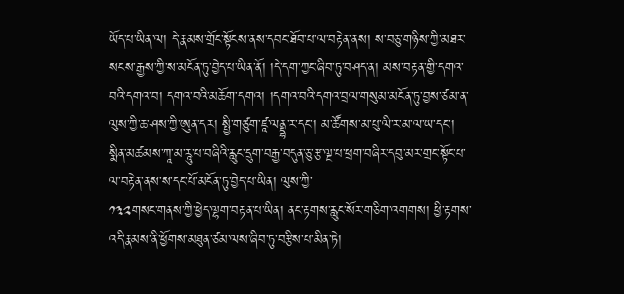ཡོད་པ་ཡིན་ལ། དེ་རྣམས་གྲོང་སྟོངས་ནས་དབང་ཐོབ་པ་ལ་བརྟེན་ནས། ས་བཅུ་གཉིས་ཀྱི་མཐར་སངས་རྒྱས་ཀྱི་ས་མངོན་ཏུ་བྱེད་པ་ཡིན་ནོ། །དེ་དག་ཀྱང་ཞིབ་ཏུ་བཤད་ན། མས་བརྟན་གྱི་དགའ་བའི་དགའ་བ། དགའ་བའི་མཆོག་དགའ། །དགའ་བའི་དགའ་བྲལ་གསུམ་མངོན་ཏུ་བྱས་ཙམ་ན་ལུས་ཀྱི་ཆ་ཤས་ཀྱི་ཨུན་དར། སྤྱི་གཙུག་ཛཱ་ལནྡྷ་ར་དང་། མ་ཚོགས་མ་པུ་ལི་ར་མ་ལ་ཡ་དང་། སྨིན་མཚམས་ཀཱ་མ་རཱུ་པ་བཞིའི་རླུང་དྲུག་བརྒྱ་བདུན་ཅུ་རྩ་ལྔ་པ་ཕྲག་བཞིར་དབུ་མར་གྲང་སྟོང་པ་ལ་བརྟེན་ནས་ས་དང་པོ་མངོན་ཏུ་བྱེད་པ་ཡིན། ལུས་ཀྱི་
༡༣༢གསང་གནས་ཀྱི་ཕྱེད་ལྷག་བརྟན་པ་ཡིན། ནང་རྟགས་རླུང་སོར་གཅིག་འགགས། ཕྱི་རྟགས་འདི་རྣམས་ནི་ཕྱོགས་མཐུན་ཙམ་ལས་ཞིབ་ཏུ་བརྩིས་པ་མིན་ཏེ།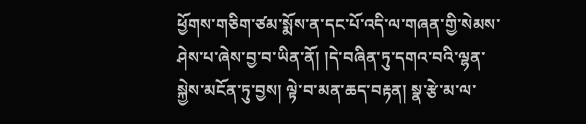ཕྱོགས་གཅིག་ཙམ་སྨོས་ན་དང་པོ་འདི་ལ་གཞན་གྱི་སེམས་ཤེས་པ་ཞེས་བྱ་བ་ཡིན་ནོ། །དེ་བཞིན་ཏུ་དགའ་བའི་ལྷན་སྐྱེས་མངོན་ཏུ་བྱས། ལྟེ་བ་མན་ཆད་བརྟན། སྣ་རྩེ་མ་ལ་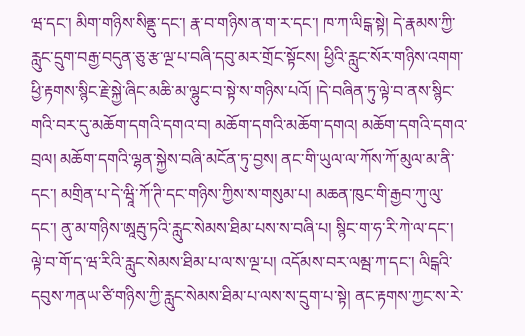ཝ་དང་། མིག་གཉིས་སིནྡུ་དང་། རྣ་བ་གཉིས་ན་ག་ར་དང་། ཁ་ཀ་ལིངྒ་སྟེ། དེ་རྣམས་ཀྱི་རླུང་དྲུག་བརྒྱ་བདུན་ཅུ་རྩ་ལྔ་པ་བཞི་དབུ་མར་གྲོང་སྟོངས། ཕྱིའི་རླུང་སོར་གཉིས་འགག་ཕྱི་རྟགས་སྙིང་རྗེ་སྐྱེ་ཞིང་མཆི་མ་ལྷུང་བ་སྟེ་ས་གཉིས་པའོ། །དེ་བཞིན་ཏུ་ལྟེ་བ་ནས་སྙིང་གའི་བར་དུ་མཆོག་དགའི་དགའ་བ། མཆོག་དགའི་མཆོག་དགའ། མཆོག་དགའི་དགའ་བྲལ། མཆོག་དགའི་ལྷན་སྐྱེས་བཞི་མངོན་ཏུ་བྱས། ནང་གི་ཡུལ་ལ་ཀོས་ཀོ་མུལ་མ་ནི་དང་། མགྲིན་པ་དེ་ཝཱི་ཀོ་ཊི་དང་གཉིས་ཀྱིས་ས་གསུམ་པ། མཆན་ཁུང་གི་རྒྱབ་ཀུ་ལུ་དང་། ནུ་མ་གཉིས་ཨཱརྦུ་ཏའི་རླུང་སེམས་ཐིམ་པས་ས་བཞི་པ། སྙིང་ག་ཧ་རི་ཀེ་ལ་དང་། ལྟེ་བ་གོ་ད་ཝ་རིའི་རླུང་སེམས་ཐིམ་པ་ལ་ས་ལྔ་པ། འདོམས་བར་ལམྦ་ཀ་དང་། ལིངྒའི་དབུས་ཀནཡ་ཙི་གཉིས་ཀྱི་རླུང་སེམས་ཐིམ་པ་ལས་ས་དྲུག་པ་སྟེ། ནང་རྟགས་ཀྱང་ས་རེ་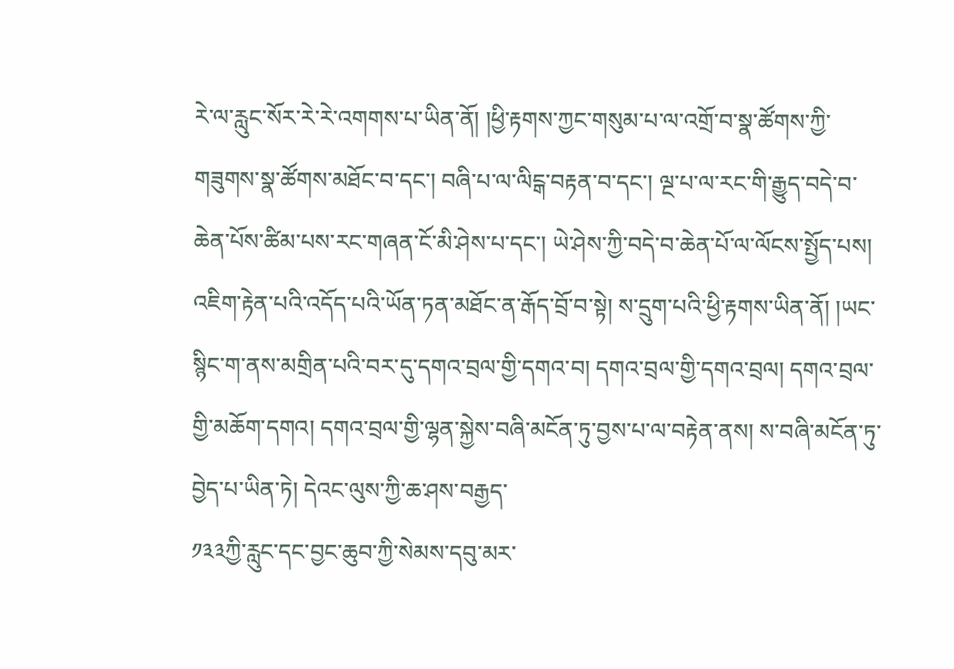རེ་ལ་རླུང་སོར་རེ་རེ་འགགས་པ་ཡིན་ནོ། །ཕྱི་རྟགས་ཀྱང་གསུམ་པ་ལ་འགྲོ་བ་སྣ་ཚོགས་ཀྱི་གཟུགས་སྣ་ཚོགས་མཐོང་བ་དང་། བཞི་པ་ལ་ལིངྒ་བརྟན་བ་དང་། ལྔ་པ་ལ་རང་གི་རྒྱུད་བདེ་བ་ཆེན་པོས་ཚིམ་པས་རང་གཞན་ངོ་མི་ཤེས་པ་དང་། ཡེ་ཤེས་ཀྱི་བདེ་བ་ཆེན་པོ་ལ་ལོངས་སྤྱོད་པས། འཇིག་རྟེན་པའི་འདོད་པའི་ཡོན་ཏན་མཐོང་ན་རྒོད་བྲོ་བ་སྟེ། ས་དྲུག་པའི་ཕྱི་རྟགས་ཡིན་ནོ། །ཡང་སྙིང་ག་ནས་མགྲིན་པའི་བར་དུ་དགའ་བྲལ་གྱི་དགའ་བ། དགའ་བྲལ་གྱི་དགའ་བྲལ། དགའ་བྲལ་གྱི་མཆོག་དགའ། དགའ་བྲལ་གྱི་ལྷན་སྐྱེས་བཞི་མངོན་ཏུ་བྱས་པ་ལ་བརྟེན་ནས། ས་བཞི་མངོན་ཏུ་བྱེད་པ་ཡིན་ཏེ། དེའང་ལུས་ཀྱི་ཆ་ཤས་བརྒྱད་
༡༣༣ཀྱི་རླུང་དང་བྱང་ཆུབ་ཀྱི་སེམས་དབུ་མར་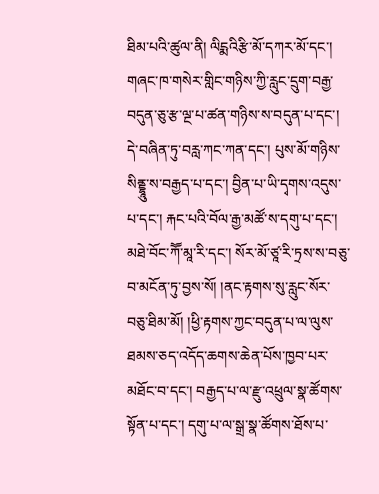ཐིམ་པའི་ཚུལ་ནི། ལིངྨའིརྩི་མོ་དཀར་མོ་དང་། གཞང་ཁ་གསེར་གླིང་གཉིས་ཀྱི་རླུང་དྲུག་བརྒྱ་བདུན་ཅུ་རྩ་ལྔ་པ་ཚན་གཉིས་ས་བདུན་པ་དང་། དེ་བཞིན་ཏུ་བརླ་ཀང་ཀན་དང་། པུས་མོ་གཉིས་སིནྡྷཱུ་ས་བརྒྱད་པ་དང་། བྱིན་པ་ཡི་དྭགས་འདུས་པ་དང་། རྐང་པའི་བོལ་རྒྱ་མཚོ་ས་དགུ་པ་དང་། མཐེ་བོང་ཀཽ་མཱ་རི་དང་། སོར་མོ་ཙཱ་རི་ཏྲས་ས་བཅུ་བ་མངོན་ཏུ་བྱས་སོ། །ནང་རྟགས་སུ་རླུང་སོར་བཅུ་ཐིམ་མོ། །ཕྱི་རྟགས་ཀྱང་བདུན་པ་ལ་ལུས་ཐམས་ཅད་འདོད་ཆགས་ཆེན་པོས་ཁྱབ་པར་མཐོང་བ་དང་། བརྒྱད་པ་ལ་རྫུ་འཕྲུལ་སྣ་ཚོགས་སྟོན་པ་དང་། དགུ་པ་ལ་སྒྲ་སྣ་ཚོགས་ཐོས་པ་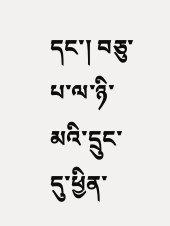དང་། བཅུ་པ་ལ་ཉི་མའི་དྲུང་དུ་ཕྱིན་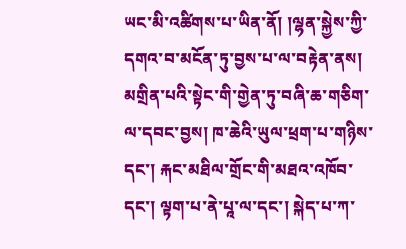ཡང་མི་འཚིགས་པ་ཡིན་ནོ། །ལྷན་སྐྱེས་ཀྱི་དགའ་བ་མངོན་ཏུ་བྱས་པ་ལ་བརྟེན་ནས། མགྲིན་པའི་སྟེང་གི་གྱེན་ཏུ་བཞི་ཆ་གཅིག་ལ་དབང་བྱས། ཁ་ཆེའི་ཡུལ་ཕྲག་པ་གཉིས་དང་། རྐང་མཐིལ་གྲོང་གི་མཐའ་འཁོབ་དང་། ལྟག་པ་ནེ་པཱ་ལ་དང་། སྐེད་པ་ཀ་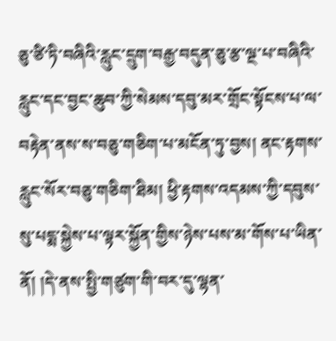ཅུ་ཙི་ཏི་བཞིའི་རླུང་དྲུག་བརྒྱ་བདུན་ཅུ་རྩ་ལྔ་པ་བཞིའི་རླུང་དང་བྱང་ཆུབ་ཀྱི་སེམས་དབུ་མར་གྲོང་སྟོངས་པ་ལ་བརྟེན་ནས་ས་བཅུ་གཅིག་པ་མངོན་ཏུ་བྱས། ནང་རྟགས་རླུང་སོར་བཅུ་གཅིག་ཐིམ། ཕྱི་རྟགས་འདམས་ཀྱི་དབུས་སུ་པདྨ་སྐྱེས་པ་ལྟར་སྐྱོན་གྱིས་ཉེས་པས་མ་གོས་པ་ཡིན་ནོ། །དེ་ནས་སྤྱི་གཙུག་གི་བར་དུ་ལྷན་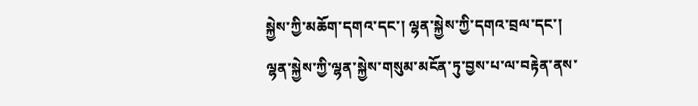སྐྱེས་ཀྱི་མཆོག་དགའ་དང་། ལྷན་སྐྱེས་ཀྱི་དགའ་བྲལ་དང་། ལྷན་སྐྱེས་ཀྱི་ལྷན་སྐྱེས་གསུམ་མངོན་ཏུ་བྱས་པ་ལ་བརྟེན་ནས་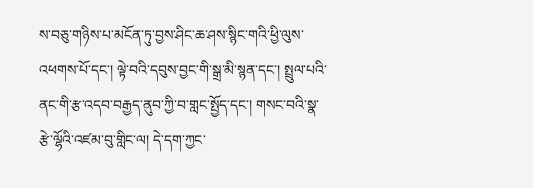ས་བཅུ་གཉིས་པ་མངོན་ཏུ་བྱས་ཤིང་ཆ་ཤས་སྙིང་གའི་ཕྱི་ལུས་འཕགས་པོ་དང་། ལྟེ་བའི་དབུས་བྱང་གི་སྒྲ་མི་སྙན་དང་། སྤྲུལ་པའི་ནང་གི་རྩ་འདབ་བརྒྱད་ནུབ་ཀྱི་བ་གླང་སྤྱོད་དང་། གསང་བའི་སྣ་རྩེ་ལྷོའི་འཛམ་བུ་གླིང་ལ། དེ་དག་ཀྱང་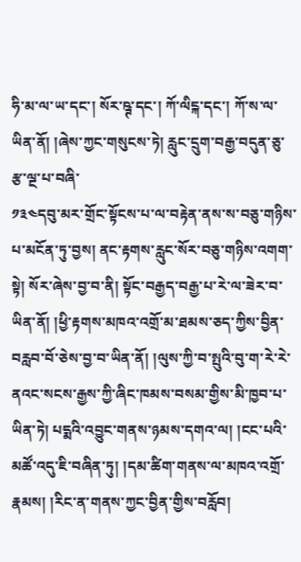ཧི་མ་ལ་ཡ་དང་། སོར་ཥྚ་དང་། ཀོ་ལིངྐ་དང་། ཀོ་ས་ལ་ཡིན་ནོ། །ཞེས་ཀྱང་གསུངས་ཏེ། རླུང་དྲུག་བརྒྱ་བདུན་ཅུ་རྩ་ལྔ་པ་བཞི་
༡༣༤དབུ་མར་གྲོང་སྟོངས་པ་ལ་བརྟེན་ནས་ས་བཅུ་གཉིས་པ་མངོན་ཏུ་བྱས། ནང་རྟགས་རླུང་སོར་བཅུ་གཉིས་འགག་སྟེ། སོར་ཞེས་བྱ་བ་ནི། སྟོང་བརྒྱད་བརྒྱ་པ་རེ་ལ་ཟེར་བ་ཡིན་ནོ། །ཕྱི་རྟགས་མཁའ་འགྲོ་མ་ཐམས་ཅད་ཀྱིས་བྱིན་བརླབ་བོ་ཅེས་བྱ་བ་ཡིན་ནོ། །ལུས་ཀྱི་བ་སྤུའི་བུ་ག་རེ་རེ་ནའང་སངས་རྒྱས་ཀྱི་ཞིང་ཁམས་བསམ་གྱིས་མི་ཁྱབ་པ་ཡིན་ཏེ། པདྨའི་འབྱུང་གནས་ཉམས་དགའ་ལ། །ངང་པའི་མཚོ་འདུ་ཇི་བཞིན་ཏུ། །དམ་ཚིག་གནས་ལ་མཁའ་འགྲོ་རྣམས། །རིང་ན་གནས་ཀྱང་བྱིན་གྱིས་བརློབ།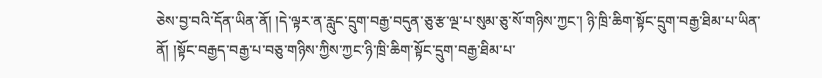ཅེས་བྱ་བའི་དོན་ཡིན་ནོ། །དེ་ལྟར་ན་རླུང་དྲུག་བརྒྱ་བདུན་ཅུ་རྩ་ལྔ་པ་སུམ་ཅུ་སོ་གཉིས་ཀྱང་། ཉི་ཁྲི་ཆིག་སྟོང་དྲུག་བརྒྱ་ཐིམ་པ་ཡིན་ནོ། །སྟོང་བརྒྱད་བརྒྱ་པ་བཅུ་གཉིས་ཀྱིས་ཀྱང་ཉི་ཁྲི་ཆིག་སྟོང་དྲུག་བརྒྱ་ཐིམ་པ་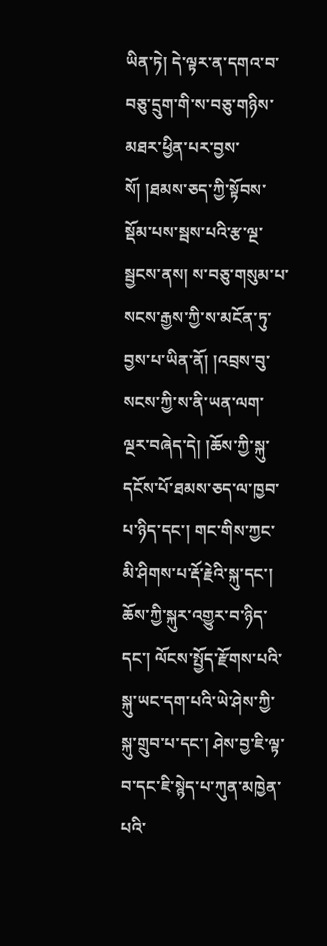ཡིན་ཏེ། དེ་ལྟར་ན་དགའ་བ་བཅུ་དྲུག་གི་ས་བཅུ་གཉིས་མཐར་ཕྱིན་པར་བྱས་སོ། །ཐམས་ཅད་ཀྱི་སྟོབས་སྡོམ་པས་སྦས་པའི་རྩ་ལྔ་སྦྱངས་ནས། ས་བཅུ་གསུམ་པ་སངས་རྒྱས་ཀྱི་ས་མངོན་ཏུ་བྱས་པ་ཡིན་ནོ། །འབྲས་བུ་སངས་ཀྱི་ས་ནི་ཡན་ལག་ལྔར་བཞེད་དེ། །ཆོས་ཀྱི་སྐུ་དངོས་པོ་ཐམས་ཅད་ལ་ཁྱབ་པ་ཉིད་དང་། གང་གིས་ཀྱང་མི་ཤིགས་པ་རྡོ་རྗེའི་སྐུ་དང་། ཆོས་ཀྱི་སྐུར་འགྱུར་བ་ཉིད་དང་། ལོངས་སྤྱོད་རྫོགས་པའི་སྐུ་ཡང་དག་པའི་ཡེ་ཤེས་ཀྱི་སྐུ་གྲུབ་པ་དང་། ཤེས་བྱ་ཇི་ལྟ་བ་དང་ཇི་སྙེད་པ་ཀུན་མཁྱེན་པའི་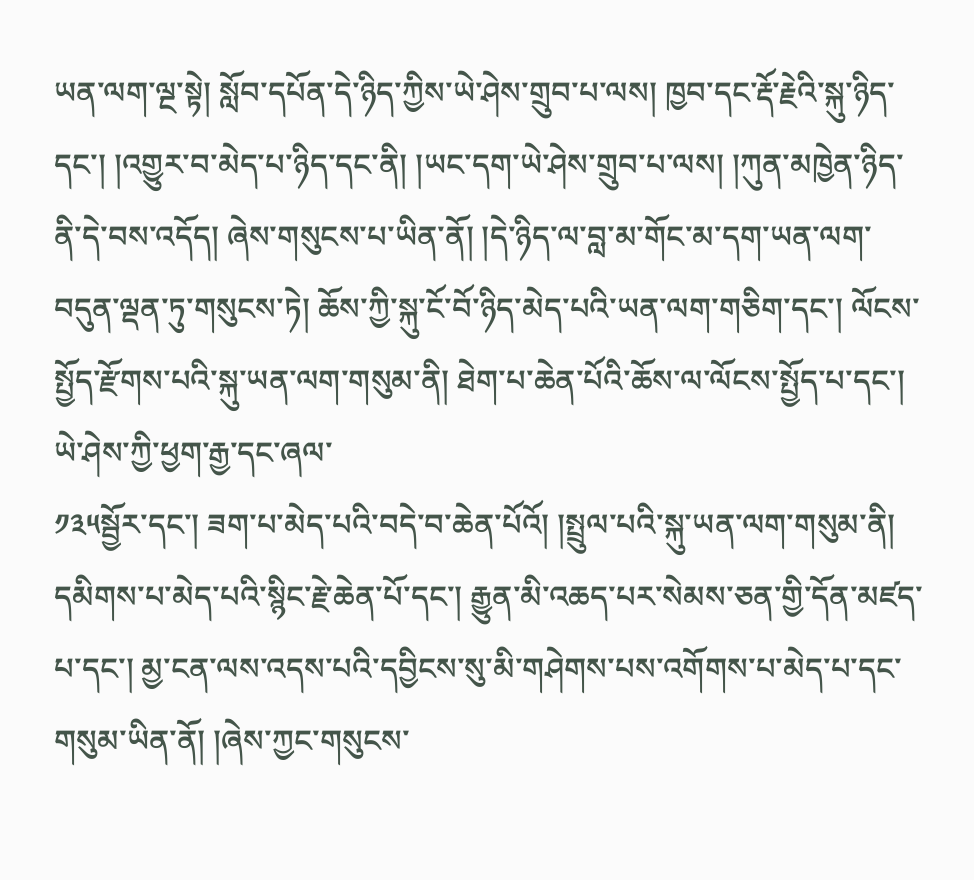ཡན་ལག་ལྔ་སྟེ། སློབ་དཔོན་དེ་ཉིད་ཀྱིས་ཡེ་ཤེས་གྲུབ་པ་ལས། ཁྱབ་དང་རྡོ་རྗེའི་སྐུ་ཉིད་དང་། །འགྱུར་བ་མེད་པ་ཉིད་དང་ནི། །ཡང་དག་ཡེ་ཤེས་གྲུབ་པ་ལས། །ཀུན་མཁྱེན་ཉིད་ནི་དེ་བས་འདོད། ཞེས་གསུངས་པ་ཡིན་ནོ། །དེ་ཉིད་ལ་བླ་མ་གོང་མ་དག་ཡན་ལག་བདུན་ལྡན་ཏུ་གསུངས་ཏེ། ཆོས་ཀྱི་སྐུ་ངོ་བོ་ཉིད་མེད་པའི་ཡན་ལག་གཅིག་དང་། ལོངས་སྤྱོད་རྫོགས་པའི་སྐུ་ཡན་ལག་གསུམ་ནི། ཐེག་པ་ཆེན་པོའི་ཆོས་ལ་ལོངས་སྤྱོད་པ་དང་། ཡེ་ཤེས་ཀྱི་ཕྱག་རྒྱ་དང་ཞལ་
༡༣༥སྦྱོར་དང་། ཟག་པ་མེད་པའི་བདེ་བ་ཆེན་པོའོ། །སྤྲུལ་པའི་སྐུ་ཡན་ལག་གསུམ་ནི། དམིགས་པ་མེད་པའི་སྙིང་རྗེ་ཆེན་པོ་དང་། རྒྱུན་མི་འཆད་པར་སེམས་ཅན་གྱི་དོན་མཛད་པ་དང་། མྱ་ངན་ལས་འདས་པའི་དབྱིངས་སུ་མི་གཤེགས་པས་འགོགས་པ་མེད་པ་དང་གསུམ་ཡིན་ནོ། །ཞེས་ཀྱང་གསུངས་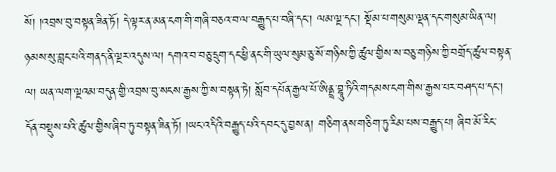སོ། །འབྲས་བུ་བསྟན་ཟིན་ཏོ། དེ་ལྟར་ན་མན་ངག་གི་གཞི་བཅའ་བ་ལ་བརྒྱུད་པ་བཞི་དང་། ལམ་ལྔ་དང་། སྡོམ་པ་གསུམ་ལྡན་དང་གསུམ་ཡིན་ལ། ཉམས་སུ་བླང་པའི་གནད་ནི་ལྔར་འདུས་ལ། དགའ་བ་བཅུ་དྲུག་དང་ཕྱི་ནང་གི་ཡུལ་སུམ་ཅུ་སོ་གཉིས་ཀྱི་ཚུལ་གྱིས་ས་བཅུ་གཉིས་ཀྱི་བགྲོད་ཚུལ་བསྟན་ལ། ཡན་ལག་ལྔའམ་བདུན་གྱི་འབྲས་བུ་སངས་རྒྱས་ཀྱི་ས་བསྟན་ཏེ། སློབ་དཔོན་རྒྱལ་པོ་ཨིནྡྲ་བྷཱུ་ཏིའི་གདམས་ངག་གིས་རྒྱས་པར་བཤད་པ་དང་། དོན་བསྡུས་པའི་ཚུལ་གྱིས་ཞིབ་ཏུ་བསྟན་ཟིན་ཏོ། །ཡང་འདིའི་བརྒྱུད་པའི་དབང་དུ་བྱས་ན། གཅིག་ནས་གཅིག་ཏུ་རིམ་པས་བརྒྱུད་པ། ཞིབ་མོ་རིང་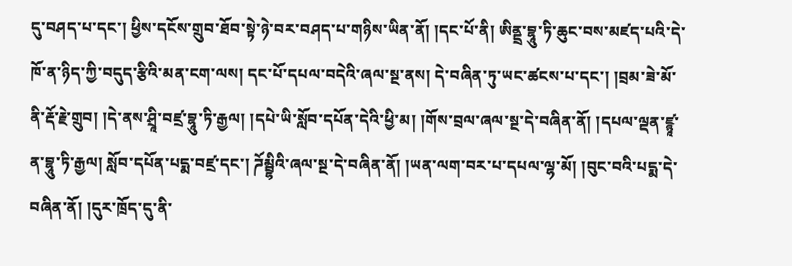དུ་བཤད་པ་དང་། ཕྱིས་དངོས་གྲུབ་ཐོབ་སྟེ་ཉེ་བར་བཤད་པ་གཉིས་ཡིན་ནོ། །དང་པོ་ནི། ཨིནྡྲ་བྷཱུ་ཏི་ཆུང་བས་མཛད་པའི་དེ་ཁོ་ན་ཉིད་ཀྱི་བདུད་རྩིའི་མན་ངག་ལས། དང་པོ་དཔལ་བདེའི་ཞལ་སྔ་ནས། དེ་བཞིན་ཏུ་ཡང་ཚངས་པ་དང་། །བྲམ་ཟེ་མོ་ནི་རྡོ་རྗེ་གྲུབ། །དེ་ནས་ཤྲཱི་བཛྲ་བྷཱུ་ཏི་རྒྱལ། །དཔེ་ཡི་སློབ་དཔོན་དེའི་ཕྱི་མ། །གོས་བྲལ་ཞལ་སྔ་དེ་བཞིན་ནོ། །དཔལ་ལྡན་ཛྙཱ་ན་བྷཱུ་ཏི་རྒྱལ། སློབ་དཔོན་པདྨ་བཛྲ་དང་། ཌོམྦྷིའི་ཞལ་སྔ་དེ་བཞིན་ནོ། །ཡན་ལག་བར་པ་དཔལ་ལྷ་མོ། །བུང་བའི་པདྨ་དེ་བཞིན་ནོ། །དུར་ཁྲོད་དུ་ནི་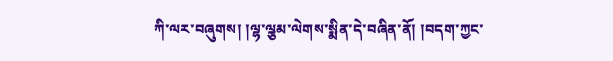ཀི་ལར་བཞུགས། །ལྷ་ལྕམ་ལེགས་སྨིན་དེ་བཞིན་ནོ། །བདག་ཀྱང་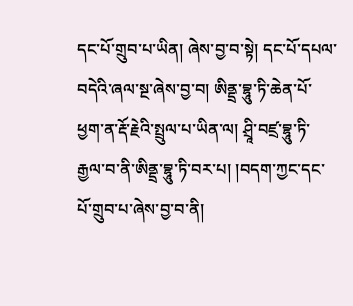དང་པོ་གྲུབ་པ་ཡིན། ཞེས་བྱ་བ་སྟེ། དང་པོ་དཔལ་བདེའི་ཞལ་སྔ་ཞེས་བྱ་བ། ཨིནྡྲ་བྷཱུ་ཏི་ཆེན་པོ་ཕྱག་ན་རྡོ་རྗེའི་སྤྲུལ་པ་ཡིན་ལ། ཤྲཱི་བཛྲ་བྷཱུ་ཏི་རྒྱལ་བ་ནི་ཨིནྡྲ་བྷཱུ་ཏི་བར་པ། །བདག་ཀྱང་དང་པོ་གྲུབ་པ་ཞེས་བྱ་བ་ནི།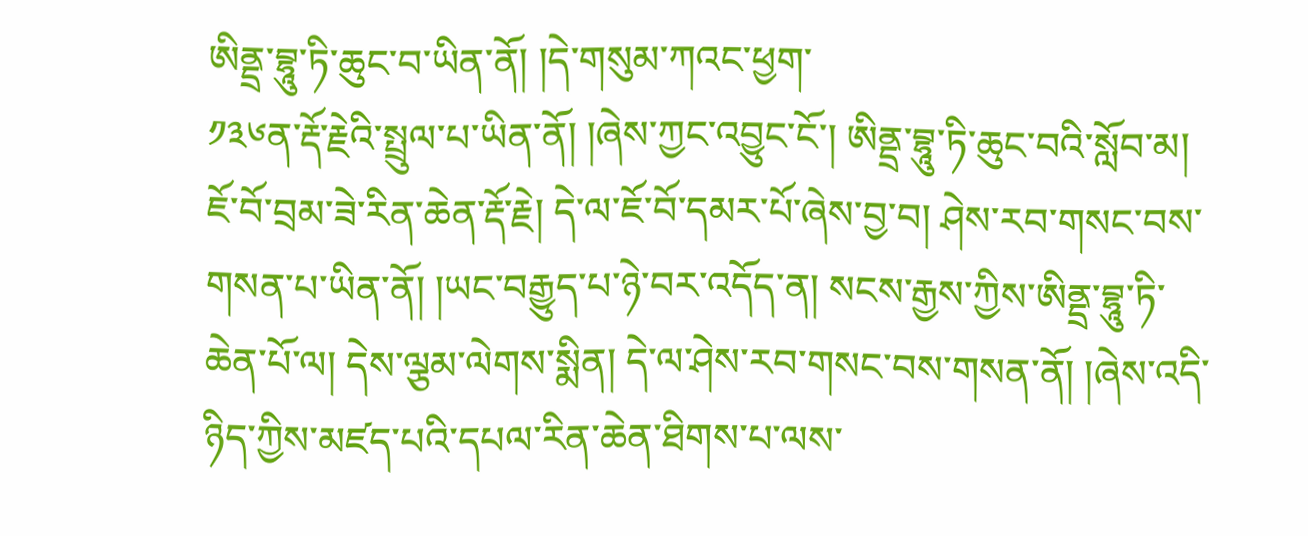ཨིནྡྲ་བྷཱུ་ཏི་ཆུང་བ་ཡིན་ནོ། །དེ་གསུམ་ཀའང་ཕྱག་
༡༣༦ན་རྡོ་རྗེའི་སྤྲུལ་པ་ཡིན་ནོ། །ཞེས་ཀྱང་འབྱུང་ངོ་། ཨིནྡྲ་བྷཱུ་ཏི་ཆུང་བའི་སློབ་མ། ཇོ་བོ་བྲམ་ཟེ་རིན་ཆེན་རྡོ་རྗེ། དེ་ལ་ཇོ་བོ་དམར་པོ་ཞེས་བྱ་བ། ཤེས་རབ་གསང་བས་གསན་པ་ཡིན་ནོ། །ཡང་བརྒྱུད་པ་ཉེ་བར་འདོད་ན། སངས་རྒྱས་ཀྱིས་ཨིནྡྲ་བྷཱུ་ཏི་ཆེན་པོ་ལ། དེས་ལྕམ་ལེགས་སྨིན། དེ་ལ་ཤེས་རབ་གསང་བས་གསན་ནོ། །ཞེས་འདི་ཉིད་ཀྱིས་མཛད་པའི་དཔལ་རིན་ཆེན་ཐིགས་པ་ལས་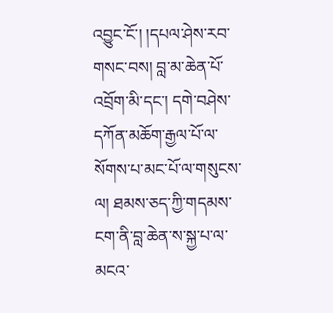འབྱུང་ངོ་། །དཔལ་ཤེས་རབ་གསང་བས། བླ་མ་ཆེན་པོ་འབྲོག་མི་དང་། དགེ་བཤེས་དཀོན་མཆོག་རྒྱལ་པོ་ལ་སོགས་པ་མང་པོ་ལ་གསུངས་ལ། ཐམས་ཅད་ཀྱི་གདམས་ངག་ནི་བླ་ཆེན་ས་སྐྱ་པ་ལ་མངའ་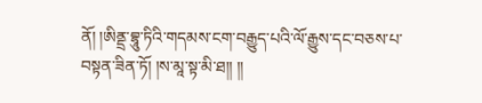ནོ། །ཨིནྡྲ་བྷཱུ་ཏིའི་གདམས་ངག་བརྒྱུད་པའི་ལོ་རྒྱུས་དང་བཅས་པ་བསྟན་ཟིན་ཏོ། །ས་མཱ་སྟ་མི་ཐ།། །།